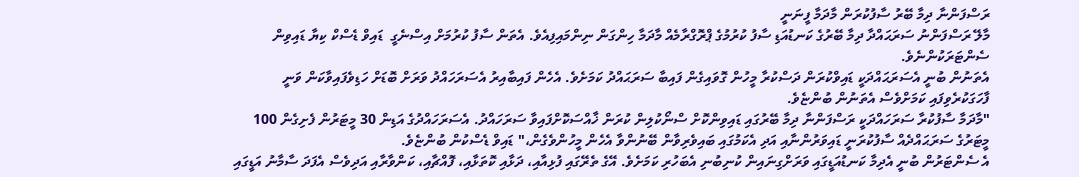ރަސްފަންނާ ދިމާ ބޭރު ސާފުކުރަން މާދަމާ ފީނަނީ
މާލޭ ރަސްފަންނު ސަރަޙައްދާ ދިމާ ބޭރުގެ ކަނޑުއަޑި ސާފު ކުރުމުގެ ޕްރޮގްރާމެއް މާދަމާ ހިންގަން ނިންމައިފިއެވެ. އެތަން ސާފު ކުރުމަށް އިސްނެގީ  ޑައިވް ޑެސްކް ކިޔާ ޑައިވިން ސެންޓަރަކުންނެވެ.
އެތަނުން ބުނީ އެސަރަޙައްދަކީ ޑައިވްކުރަން ދަސްކުރާ މީހުން ގޮވައިގެން ފައިބާ ސަރަޙައްދު ކަމަށެވެ. އެހެން ފައިބާއިރު އެސަރަހައްދު ވަރަށް ބޮޑަށް ހަޑިވެފައިވާކަން ވަނީ ފާހަގަކުރެވިފައި ކަމަށްވެސް އެތަނުން ބުންޏެވެ.
"މާދަމާ ސާފުކުރާ ސަރަހައްދަކީ ރަސްފަންނާ ދިމާ ބޭރުގައި ޑައިވިންކޮށް ސްނޯކުލިން ކުރަން ޚާއްސަކޮށްފައިވާ ސަރަހައްދު. އެސަރަހައްދުގެ އަޑިން 30 މީޓަރުން ފެށިގެން 100 މީޓަރުގެ ސަރަޙައްދެއް ސާފުކުރަނީ ޑައިވަރުންނާއި އަދި އެކަމުގައި ބައިވެރިވާން ބޭނުންވާ އެހެން މީހުންވެގެން،" ޑައިވް ޑެސްކުން ބުންޏެވެ.
އެ ސެންޓަރުން ބުނީ އެދިމާ ކަނޑުއަޑީގައި ވަރަށްގިނައިން ކުނިބުނި އެބަހުރި ކަމަށެވެ. އޭގެ ތެރޭގައި ފުޅިއާއި، ދަޅާއި ކޮތަޅާއި، ފޮއްޗާއި، ކަންވާރާއި އަދިވެސް އެފަދަ ސާމާނު އަޑީގައި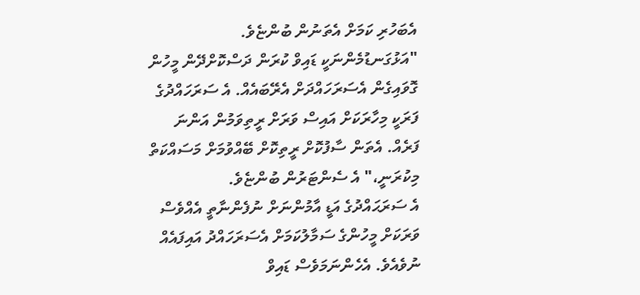އެބަހުރި ކަމަށް އެތަނުން ބުންޏެވެ. "އަޅުގަނޑުމެންނަކީ ޑައިވް ކުރަން ދަސްކޮށްދޭން މީހުން ގޮވައިގެން އެސަރަހައްދަށް އެރޭބައެއް. އެ ސަރަހައްދުގެ ފަރަކީ މިހާރަކަށް އައިސް ވަރަށް ރީތިވަމުން އަންނަ ފަރެއް. އެތަން ސާފުކޮށް ރީތިކޮށް ބޭއްވުމަށް މަސައްކަތް މިކުރަނީ،" އެ ސެންޓަރުން ބުންޏެވެ.
އެ ސަރަޙައްދުގެ އަޑީ އާމުންނަށް ނުފެންނާތީ އެއްވެސް ވަރަކަށް މީހުންގެ ސަމާލުކަމަށް އެސަރަހައްދު އައިފައެއް ނުވެއެވެ. އެހެންނަމަވެސް ޑައިވް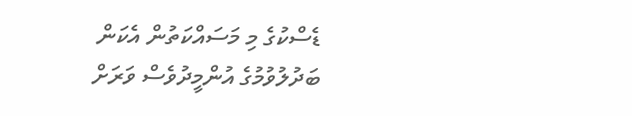ޑެސްކުގެ މި މަސައްކަތުން އެކަން ބަދުލުވުމުގެ އުންމީދުވެސް ވަރަށް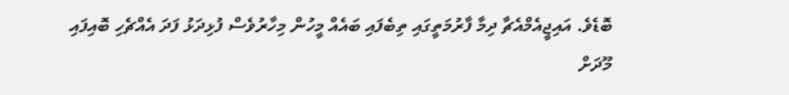ބޮޑެވެ. އައިޖީއެމްއެޗާ ދިމާ ފާރުމަތީގައި ތިބެފައި ބައެއް މީހުން މިހާރުވެސް ފުޅިދަޅު ފަދަ އެއްޗެހި ބޮއިފައި މޫދަށް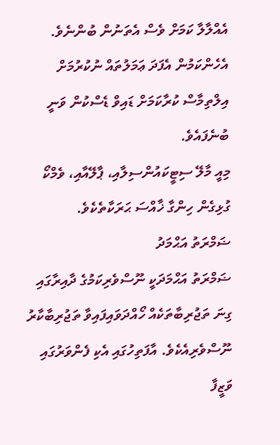އެއްލާލާ ކަމަށް ވެސް އެތަނުން ބުންނެވެ. އެހެންކަމުން އެފަދަ ޢަމަލުތައް ނުކުރުމަށް އިލްތިމާސް ކުރާކަމަށް ޑައިވް ޑެސްކުން ވަނީ ބުނެފައެވެ.
މިއީ މާލޭ ސިޓީކައުންސިލާއި، ޕާލޭއާއި، ވެމްކޯ ގުޅިގެން ހިންގާ ޚާއްސަ ޙަރަކާތެކެވެ.
ޟަމްރަތު އަޙްމަދު
ޟަމްރަތު އަޙްމަދަކީ ނޫސްވެރިކަމުގެ ދާއިރާގައި ގިނަ ތަޖުރިބާތަކެއް ހޯއްދަވައިފައިވާ ތަޖުރިބާކާރު ނޫސްވެރިއެކެވެ. އާފަތިހުގައި އެކި ފެންވަރުގައި ވަޒީފާ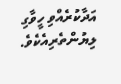އަދާކުރެއްވި ހީވާގި ލިޔުންތެރިއެކެވެ.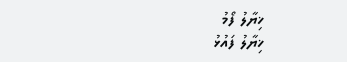ޚިޔާލު ފޯމު
ޚިޔާލު ފައުޅު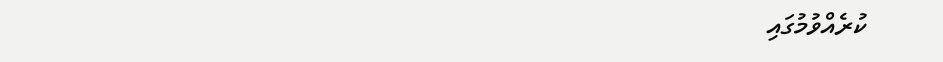ކުރެއްވުމުގައި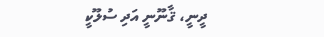ދީނީ، ޤާނޫނީ އަދި ސުލޫކީ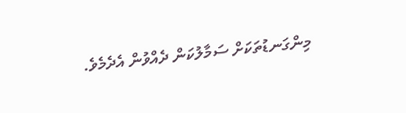މިންގަނޑުތަކަށް ސަމާލުކަން ދެއްވުން އެދެމެވެ.